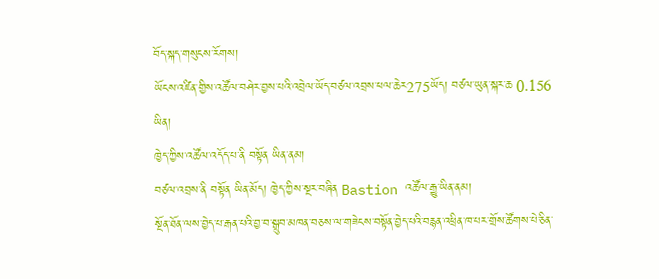བོད་སྐད་གསུངས་རོགས།
ཡོངས་འཛིན་གྱིས་འཚོལ་བཤེར་བྱས་པའི་འབྲེལ་ཡོད་བཙལ་འབྲས་ཕལ་ཆེར275ཡོད། བཙལ་ཡུན་སྐར་ཆ 0.156
ཡིན།
ཁྱེད་ཀྱིས་འཚོལ་འདོད་པ་ནི བསྟོན ཡིན་ནམ།
བཙལ་འབྲས་ནི བསྟོན ཡིན་མོད། ཁྱེད་ཀྱིས་སྔར་བཞིན Bastion འཚོལ་རྒྱུ་ཡིན་ནམ།
སྔོན་ཐོན་ལས་བྱེད་པ་རྒན་པའི་བྱ་བ་སྒྲུབ་མཁན་བཅས་ལ་གཟེངས་བསྟོན་བྱེད་པའི་བརྙན་འཕྲིན་ཁ་པར་གྲོས་ཚོགས་པེ་ཅིན་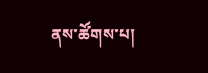ནས་ཚོགས་པ།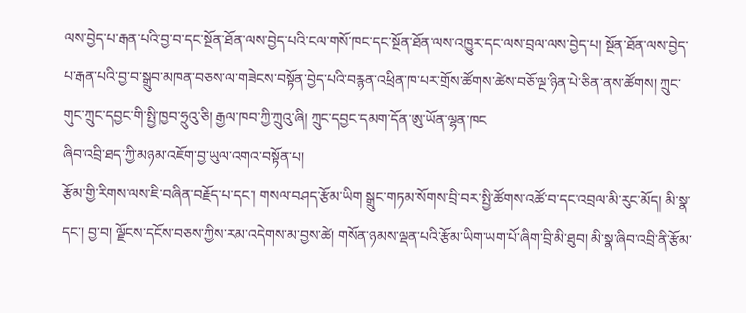ལས་བྱེད་པ་རྒན་པའི་བྱ་བ་དང་སྔོན་ཐོན་ལས་བྱེད་པའི་ངལ་གསོ་ཁང་དང་སྔོན་ཐོན་ལས་འཁྱུར་དང་ལས་བྲལ་ལས་བྱེད་པ། སྔོན་ཐོན་ལས་བྱེད་པ་རྒན་པའི་བྱ་བ་སྒྲུབ་མཁན་བཅས་ལ་གཟེངས་བསྟོན་བྱེད་པའི་བརྙན་འཕྲིན་ཁ་པར་གྲོས་ཚོགས་ཚེས་བཅོ་ལྔ་ཉིན་པེ་ཅིན་ནས་ཚོགས། ཀྲུང་གུང་ཀྲུང་དབྱང་གི་སྤྱི་ཁྱབ་ཧྲུའུ་ཅི། རྒྱལ་ཁབ་ཀྱི་ཀྲུའུ་ཞི། ཀྲུང་དབྱང་དམག་དོན་ཨུ་ཡོན་ལྷན་ཁང
ཞིབ་འབྲི་ཐད་ཀྱི་མཉམ་འཇོག་བྱ་ཡུལ་འགའ་བསྟོན་པ།
རྩོམ་གྱི་རིགས་ལས་ཇི་བཞིན་བརྗོད་པ་དང་། གསལ་བཤད་རྩོམ་ཡིག སྒྲུང་གཏམ་སོགས་བྲི་བར་སྤྱི་ཚོགས་འཚོ་བ་དང་འབྲལ་མི་རུང་མོད། མི་སྣ་དང་། བྱ་བ། ལྗོངས་དངོས་བཅས་ཀྱིས་རམ་འདེགས་མ་བྱས་ཚེ། གསོན་ཉམས་ལྡན་པའི་རྩོམ་ཡིག་ཡག་པོ་ཞིག་བྲི་མི་ཐུབ། མི་སྣ་ཞིབ་འབྲི་ནི་རྩོམ་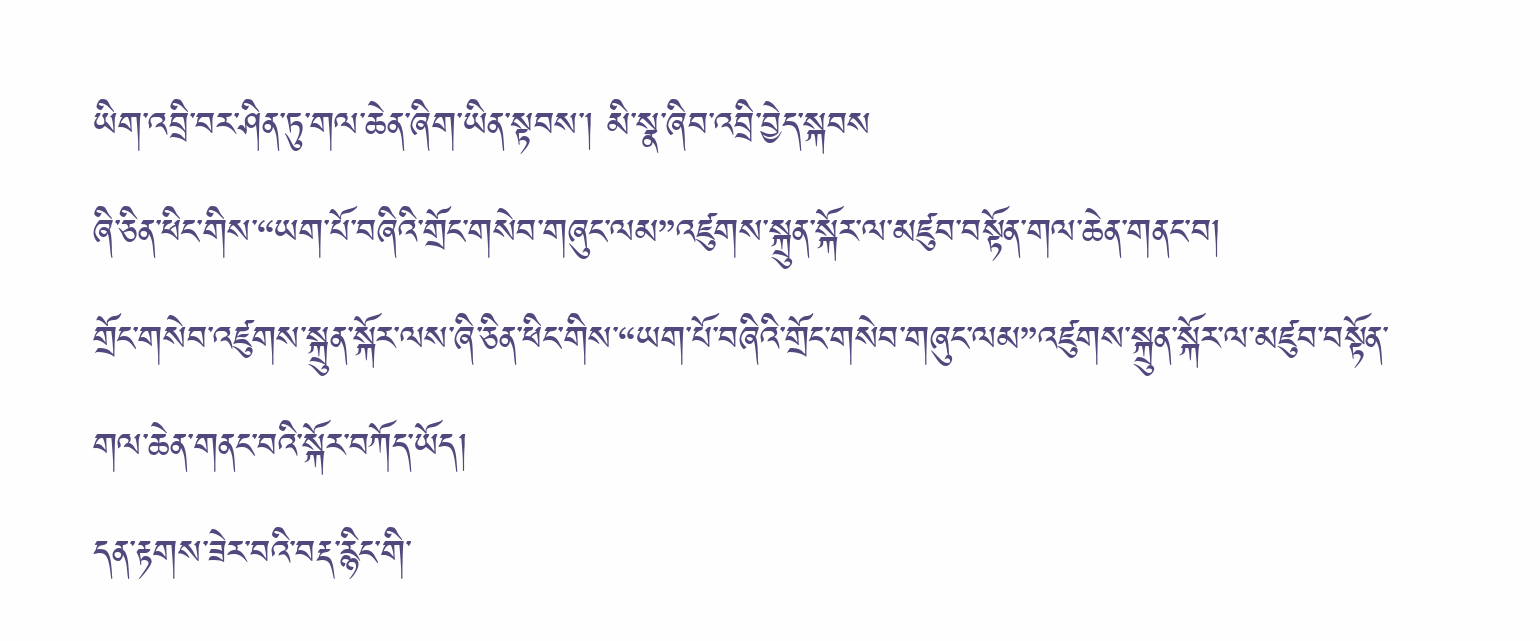ཡིག་འབྲི་བར་ཤིན་ཏུ་གལ་ཆེན་ཞིག་ཡིན་སྟབས་། མི་སྣ་ཞིབ་འབྲི་བྱེད་སྐབས
ཞི་ཅིན་ཕིང་གིས་“ཡག་པོ་བཞིའི་གྲོང་གསེབ་གཞུང་ལམ”འཛུགས་སྐྲུན་སྐོར་ལ་མཛུབ་བསྟོན་གལ་ཆེན་གནང་བ།
གྲོང་གསེབ་འཛུགས་སྐྲུན་སྐོར་ལས་ཞི་ཅིན་ཕིང་གིས་“ཡག་པོ་བཞིའི་གྲོང་གསེབ་གཞུང་ལམ”འཛུགས་སྐྲུན་སྐོར་ལ་མཛུབ་བསྟོན་གལ་ཆེན་གནང་བའི་སྐོར་བཀོད་ཡོད།
དན་རྟགས་ཟེར་བའི་བརྡ་རྙིང་གི་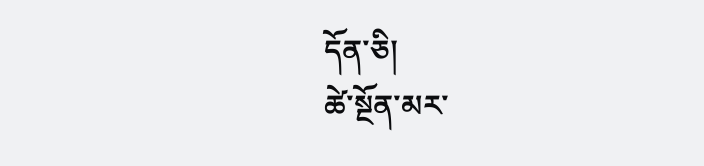དོན་ཅི།
ཚེ་སྔོན་མར་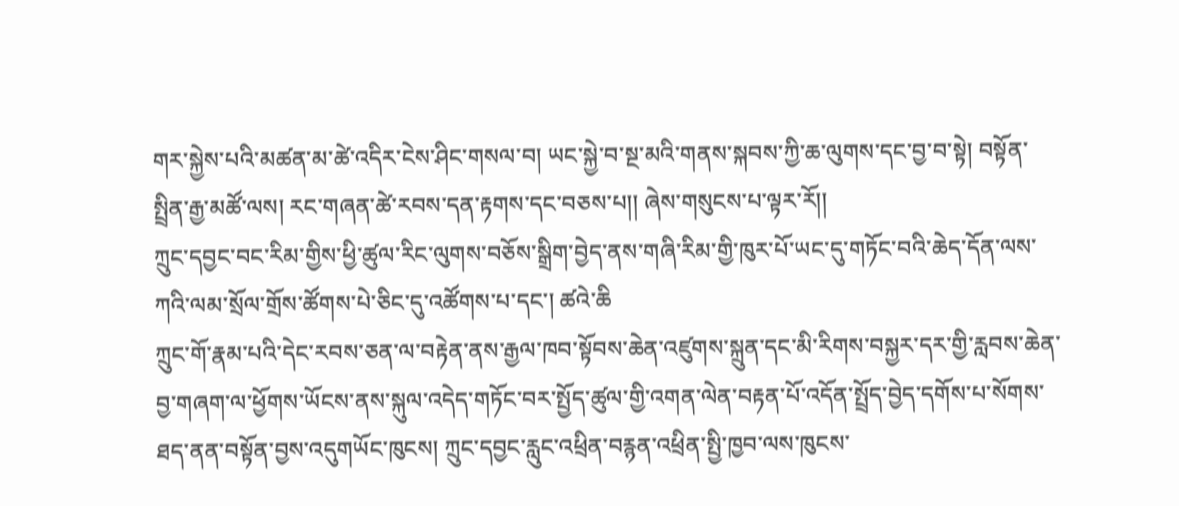གར་སྐྱེས་པའི་མཚན་མ་ཚེ་འདིར་ངེས་ཤིང་གསལ་བ། ཡང་སྐྱེ་བ་སྔ་མའི་གནས་སྐབས་ཀྱི་ཆ་ལུགས་དང་བྱ་བ་སྟེ། བསྟོན་སྤྲིན་རྒྱ་མཚོ་ལས། རང་གཞན་ཚེ་རབས་དན་རྟགས་དང་བཅས་པ།། ཞེས་གསུངས་པ་ལྟར་རོ།།
ཀྲུང་དབྱང་བང་རིམ་གྱིས་ཕྱི་ཚུལ་རིང་ལུགས་བཅོས་སྒྲིག་བྱེད་ནས་གཞི་རིམ་གྱི་ཁུར་པོ་ཡང་དུ་གཏོང་བའི་ཆེད་དོན་ལས་ཀའི་ལམ་སྲོལ་གྲོས་ཚོགས་པེ་ཅིང་དུ་འཚོགས་པ་དང་། ཚའེ་ཆི
ཀྲུང་གོ་རྣམ་པའི་དེང་རབས་ཅན་ལ་བརྟེན་ནས་རྒྱལ་ཁབ་སྟོབས་ཆེན་འཛུགས་སྐྲུན་དང་མི་རིགས་བསྐྱར་དར་གྱི་རླབས་ཆེན་བྱ་གཞག་ལ་ཕྱོགས་ཡོངས་ནས་སྐུལ་འདེད་གཏོང་བར་སྤྱོད་ཚུལ་གྱི་འགན་ལེན་བརྟན་པོ་འདོན་སྤྲོད་བྱེད་དགོས་པ་སོགས་ཐད་ནན་བསྟོན་བྱས་འདུགཡོང་ཁུངས། ཀྲུང་དབྱང་རླུང་འཕྲིན་བརྙན་འཕྲིན་སྤྱི་ཁྱབ་ལས་ཁུངས་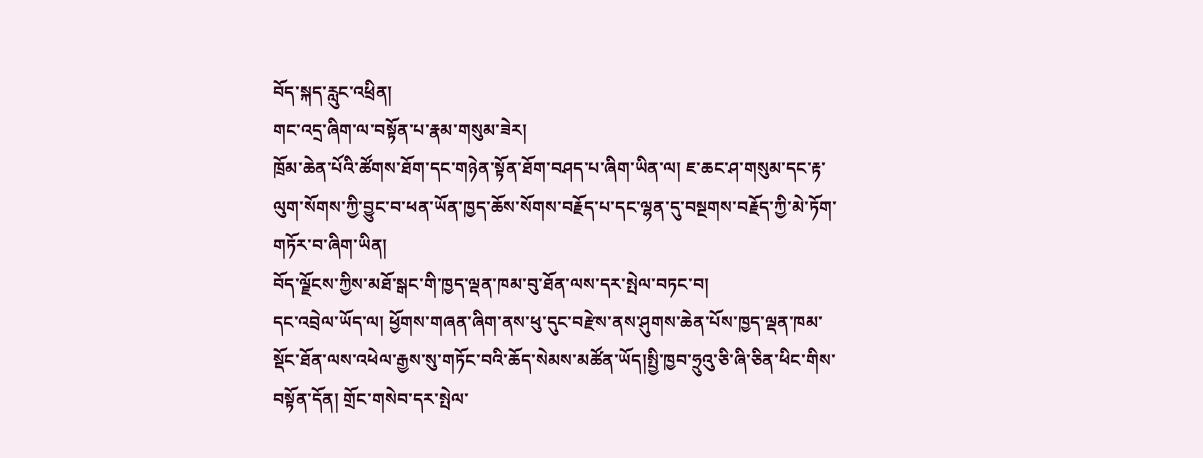བོད་སྐད་རླུང་འཕྲིན།
གང་འདྲ་ཞིག་ལ་བསྟོན་པ་རྣམ་གསུམ་ཟེར།
ཁྲོམ་ཆེན་པོའི་ཚོགས་ཐོག་དང་གཉེན་སྟོན་ཐོག་བཤད་པ་ཞིག་ཡིན་ལ། ཇ་ཆང་ཤ་གསུམ་དང་རྟ་ལུག་སོགས་ཀྱི་བྱུང་བ་ཕན་ཡོན་ཁྱད་ཆོས་སོགས་བརྗོད་པ་དང་ལྷན་དུ་བསྔགས་བརྗོད་ཀྱི་མེ་ཏོག་གཏོར་བ་ཞིག་ཡིན།
བོད་ལྗོངས་ཀྱིས་མཐོ་སྒང་གི་ཁྱད་ལྡན་ཁམ་བུ་ཐོན་ལས་དར་སྤེལ་བཏང་བ།
དང་འབྲེལ་ཡོད་ལ། ཕྱོགས་གཞན་ཞིག་ནས་ཕུ་དུང་བརྫེས་ནས་ཤུགས་ཆེན་པོས་ཁྱད་ལྡན་ཁམ་སྡོང་ཐོན་ལས་འཕེལ་རྒྱས་སུ་གཏོང་བའི་ཆོད་སེམས་མཚོན་ཡོད།སྤྱི་ཁྱབ་ཧྲུའུ་ཅི་ཞི་ཅིན་ཕིང་གིས་བསྟོན་དོན། གྲོང་གསེབ་དར་སྤེལ་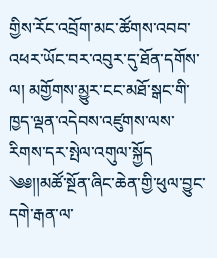གྱིས་རོང་འབྲོག་མང་ཚོགས་འབབ་འཕར་ཡོང་བར་འབུར་དུ་ཐོན་དགོས་ལ། མགྱོགས་མྱུར་ངང་མཐོ་སྒང་གི་ཁྱད་ལྡན་འདེབས་འཛུགས་ལས་རིགས་དར་སྤེལ་འགུལ་སྐྱོད
༄༅།།མཚོ་སྔོན་ཞིང་ཆེན་གྱི་ཕུལ་བྱུང་དགེ་རྒན་ལ་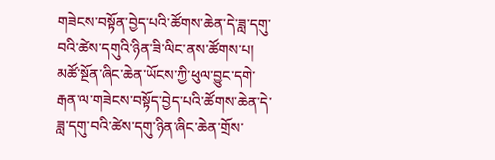གཟེངས་བསྟོན་བྱེད་པའི་ཚོགས་ཆེན་དེ་ཟླ་དགུ་བའི་ཚེས་དགུའི་ཉིན་ཟི་ལིང་ནས་ཚོགས་པ།
མཚོ་སྔོན་ཞིང་ཆེན་ཡོངས་ཀྱི་ཕུལ་བྱུང་དགེ་རྒན་ལ་གཟེངས་བསྟོད་བྱེད་པའི་ཚོགས་ཆེན་དེ་ཟླ་དགུ་བའི་ཚེས་དགུ་ཉིན་ཞིང་ཆེན་གྲོས་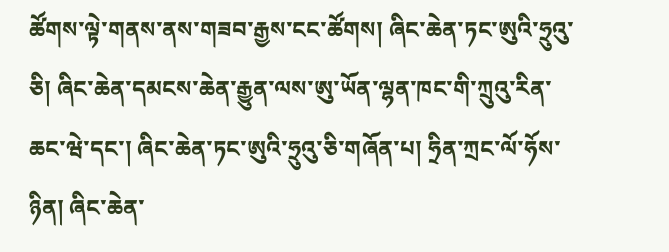ཚོགས་ལྟེ་གནས་ནས་གཟབ་རྒྱས་ངང་ཚོགས། ཞིང་ཆེན་ཏང་ཨུའི་ཧྲུའུ་ཅི། ཞིང་ཆེན་དམངས་ཆེན་རྒྱུན་ལས་ཨུ་ཡོན་ལྷན་ཁང་གི་ཀྲུའུ་རིན་ཆང་ཝེ་དང་། ཞིང་ཆེན་ཏང་ཨུའི་ཧྲུའུ་ཅི་གཞོན་པ། ཧྲིན་ཀྲང་ལོ་ཧོས་ཉིན། ཞིང་ཆེན་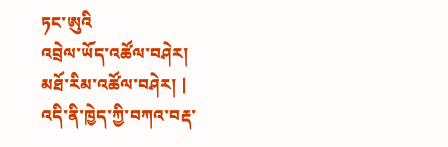ཏང་ཨུའི
འབྲེལ་ཡོད་འཚོལ་བཤེར།
མཐོ་རིམ་འཚོལ་བཤེར། |
འདི་ནི་ཁྱེད་ཀྱི་བཀའ་བརྡ་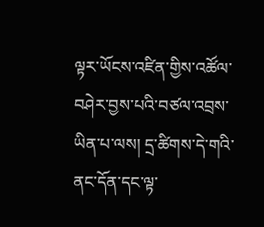ལྟར་ཡོངས་འཛིན་གྱིས་འཚོལ་བཤེར་བྱས་པའི་བཙལ་འབྲས་ཡིན་པ་ལས། དྲ་ཚིགས་དེ་གའི་ནང་དོན་དང་ལྟ་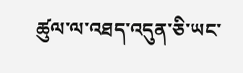ཚུལ་ལ་འཐད་འདུན་ཅི་ཡང་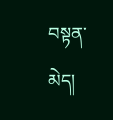བསྟན་མེད།